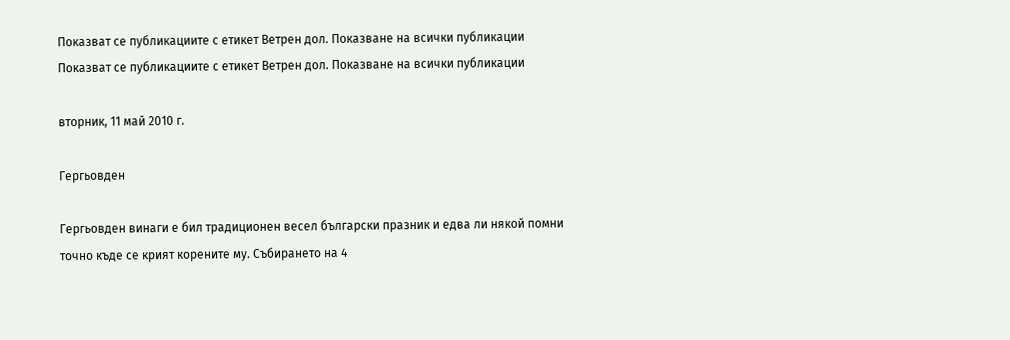Показват се публикациите с етикет Ветрен дол. Показване на всички публикации
Показват се публикациите с етикет Ветрен дол. Показване на всички публикации

вторник, 11 май 2010 г.

Гергьовден

Гергьовден винаги е бил традиционен весел български празник и едва ли някой помни точно къде се крият корените му. Събирането на 4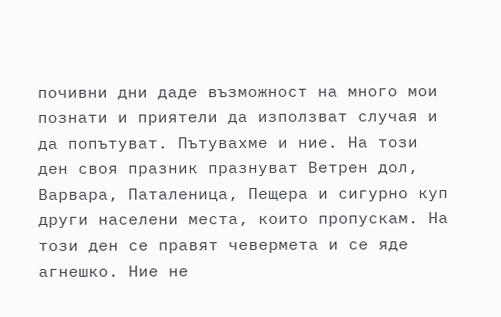почивни дни даде възможност на много мои познати и приятели да използват случая и да попътуват. Пътувахме и ние. На този ден своя празник празнуват Ветрен дол, Варвара, Паталеница, Пещера и сигурно куп други населени места, които пропускам. На този ден се правят чевермета и се яде агнешко. Ние не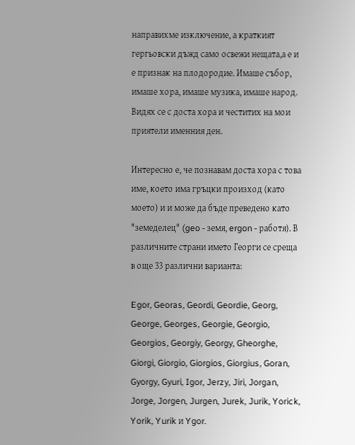направихме изключение, а краткият гергьовски дъжд само освежи нещата,а е и е признак на плодородие. Имаше събор, имаше хора, имаше музика, имаше народ. Видях се с доста хора и честитих на мои приятели именния ден.

Интересно е, че познавам доста хора с това име, което има гръцки произход (като моето) и и може да бъде преведено като "земеделец" (geo - земя, ergon - работя). В различните страни името Георги се среща в още 33 различни варианта:

Egor, Georas, Geordi, Geordie, Georg, George, Georges, Georgie, Georgio, Georgios, Georgiy, Georgy, Gheorghe, Giorgi, Giorgio, Giorgios, Giorgius, Goran, Gyorgy, Gyuri, Igor, Jerzy, Jiri, Jorgan, Jorge, Jorgen, Jurgen, Jurek, Jurik, Yorick, Yorik, Yurik и Ygor.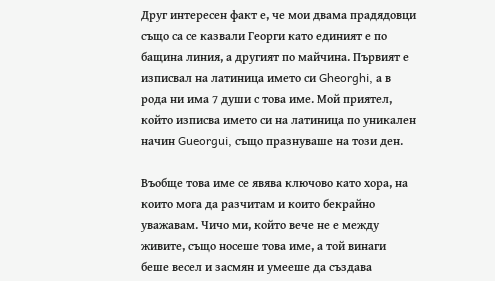Друг интересен факт е, че мои двама прадядовци също са се казвали Георги като единият е по бащина линия, а другият по майчина. Първият е изписвал на латиница името си Gheorghi, а в рода ни има 7 души с това име. Мой приятел, който изписва името си на латиница по уникален начин Gueorgui, също празнуваше на този ден.

Въобще това име се явява ключово като хора, на които мога да разчитам и които бекрайно уважавам. Чичо ми, който вече не е между живите, също носеше това име, а той винаги беше весел и засмян и умееше да създава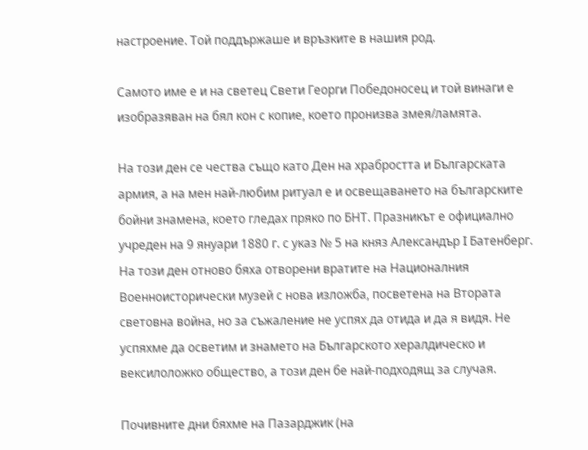настроение. Той поддържаше и връзките в нашия род.

Самото име е и на светец Свети Георги Победоносец и той винаги е изобразяван на бял кон с копие, което пронизва змея/ламята.

На този ден се чества също като Ден на храбростта и Българската армия, а на мен най-любим ритуал е и освещаването на българските бойни знамена, което гледах пряко по БНТ. Празникът е официално учреден на 9 януари 1880 г. с указ № 5 на княз Александър I Батенберг. На този ден отново бяха отворени вратите на Националния Военноисторически музей с нова изложба, посветена на Втората световна война, но за съжаление не успях да отида и да я видя. Не успяхме да осветим и знамето на Българското хералдическо и вексилоложко общество, а този ден бе най-подходящ за случая.

Почивните дни бяхме на Пазарджик (на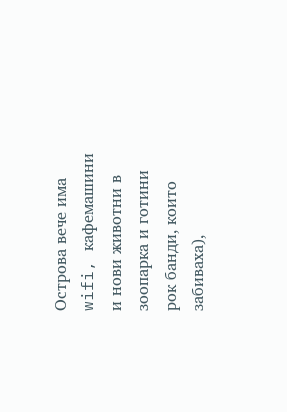Острова вече има wifi, кафемашини и нови животни в зоопарка и готини рок банди, които забиваха),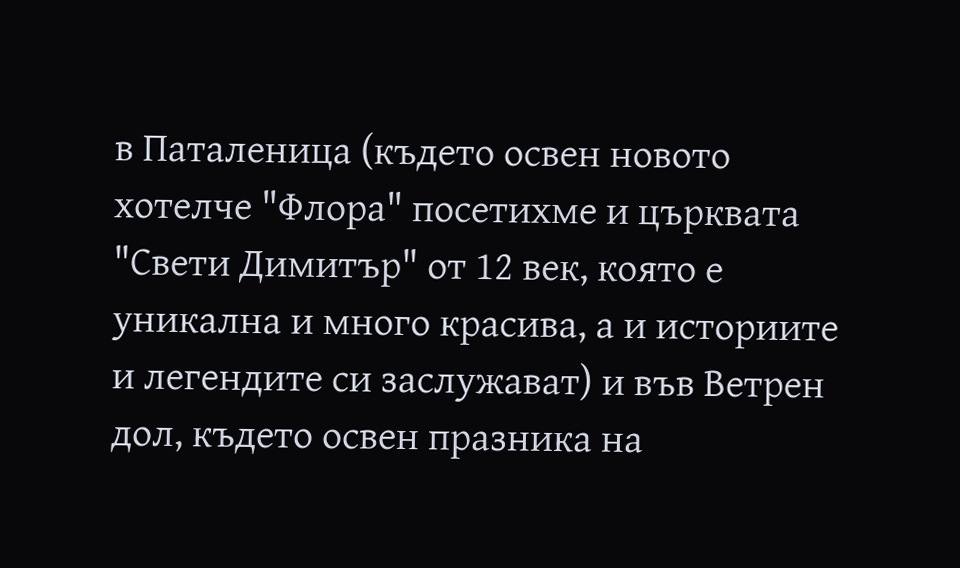в Паталеница (където освен новото хотелче "Флора" посетихме и църквата "Свети Димитър" от 12 век, която е уникална и много красива, а и историите и легендите си заслужават) и във Ветрен дол, където освен празника на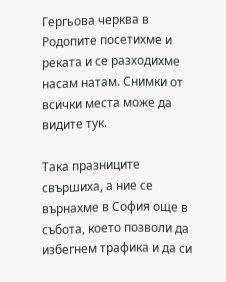Гергьова черква в Родопите посетихме и реката и се разходихме насам натам. Снимки от всички места може да видите тук.

Така празниците свършиха, а ние се върнахме в София още в събота, което позволи да избегнем трафика и да си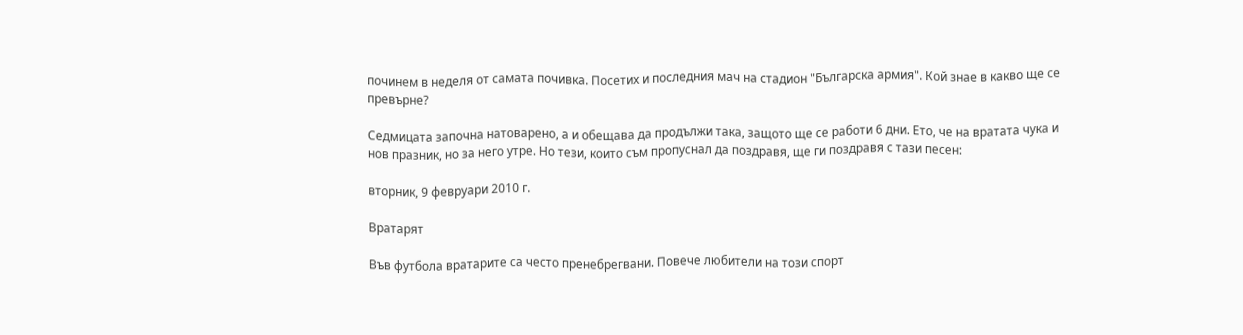починем в неделя от самата почивка. Посетих и последния мач на стадион "Българска армия". Кой знае в какво ще се превърне?

Седмицата започна натоварено, а и обещава да продължи така, защото ще се работи 6 дни. Ето, че на вратата чука и нов празник, но за него утре. Но тези, които съм пропуснал да поздравя, ще ги поздравя с тази песен:

вторник, 9 февруари 2010 г.

Вратарят

Във футбола вратарите са често пренебрегвани. Повече любители на този спорт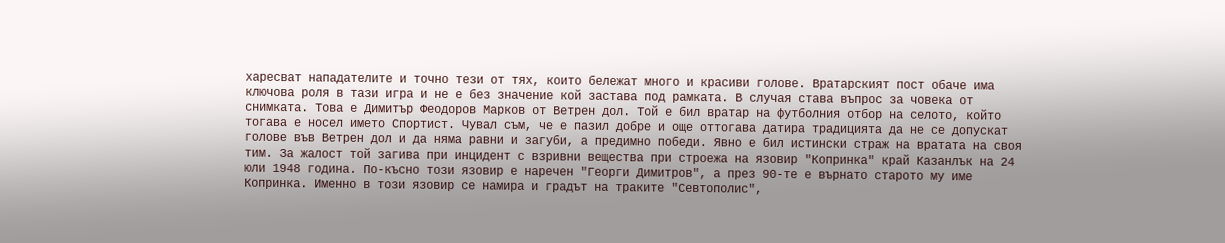харесват нападателите и точно тези от тях, които бележат много и красиви голове. Вратарският пост обаче има ключова роля в тази игра и не е без значение кой застава под рамката. В случая става въпрос за човека от снимката. Това е Димитър Феодоров Марков от Ветрен дол. Той е бил вратар на футболния отбор на селото, който тогава е носел името Спортист. Чувал съм, че е пазил добре и още оттогава датира традицията да не се допускат голове във Ветрен дол и да няма равни и загуби, а предимно победи. Явно е бил истински страж на вратата на своя тим. За жалост той загива при инцидент с взривни вещества при строежа на язовир "Копринка" край Казанлък на 24 юли 1948 година. По-късно този язовир е наречен "Георги Димитров", а през 90-те е върнато старото му име Копринка. Именно в този язовир се намира и градът на траките "Севтополис",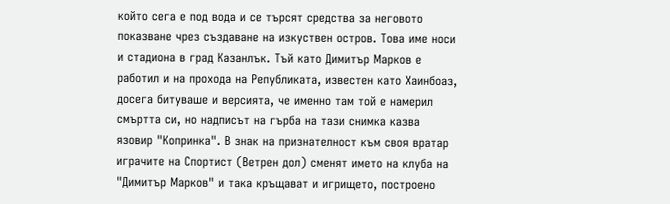който сега е под вода и се търсят средства за неговото показване чрез създаване на изкуствен остров. Това име носи и стадиона в град Казанлък. Тъй като Димитър Марков е работил и на прохода на Републиката, известен като Хаинбоаз, досега битуваше и версията, че именно там той е намерил смъртта си, но надписът на гърба на тази снимка казва язовир "Копринка". В знак на признателност към своя вратар играчите на Спортист (Ветрен дол) сменят името на клуба на "Димитър Марков" и така кръщават и игрището, построено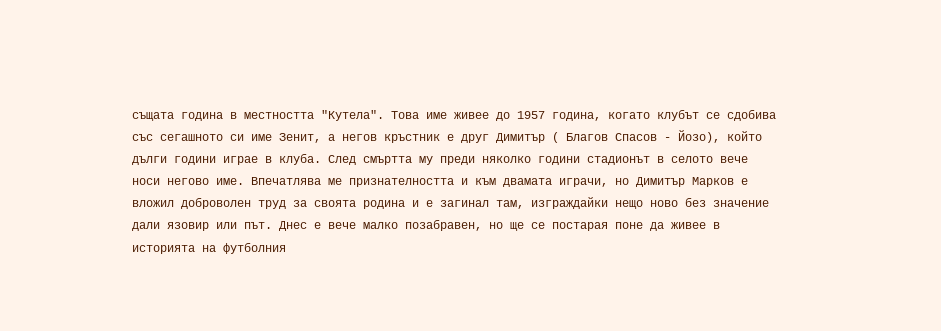същата година в местността "Кутела". Това име живее до 1957 година, когато клубът се сдобива със сегашното си име Зенит, а негов кръстник е друг Димитър ( Благов Спасов - Йозо), който дълги години играе в клуба. След смъртта му преди няколко години стадионът в селото вече носи негово име. Впечатлява ме признателността и към двамата играчи, но Димитър Марков е вложил доброволен труд за своята родина и е загинал там, изграждайки нещо ново без значение дали язовир или път. Днес е вече малко позабравен, но ще се постарая поне да живее в историята на футболния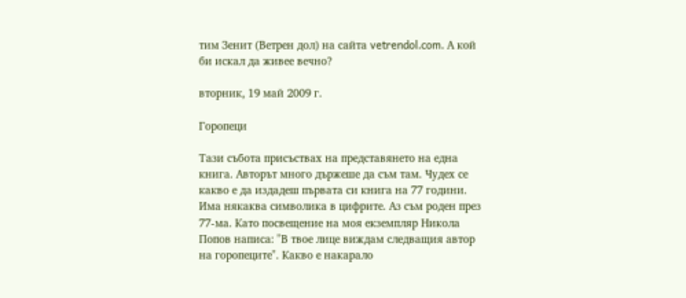тим Зенит (Ветрен дол) на сайта vetrendol.com. А кой би искал да живее вечно?

вторник, 19 май 2009 г.

Горопеци

Тази събота присъствах на представянето на една книга. Авторът много държеше да съм там. Чудех се какво е да издадеш първата си книга на 77 години. Има някаква символика в цифрите. Аз съм роден през 77-ма. Като посвещение на моя екземпляр Никола Попов написа: "В твое лице виждам следващия автор на горопеците". Какво е накарало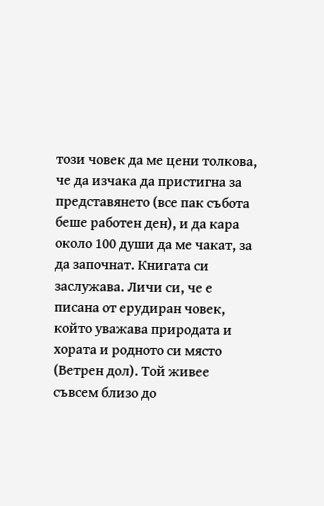този човек да ме цени толкова, че да изчака да пристигна за представянето (все пак събота беше работен ден), и да кара около 100 души да ме чакат, за да започнат. Книгата си заслужава. Личи си, че е писана от ерудиран човек, който уважава природата и хората и родното си място (Ветрен дол). Той живее съвсем близо до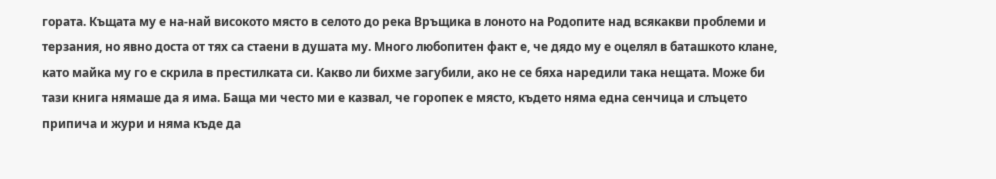гората. Къщата му е на-най високото място в селото до река Връщика в лоното на Родопите над всякакви проблеми и терзания, но явно доста от тях са стаени в душата му. Много любопитен факт е, че дядо му е оцелял в баташкото клане, като майка му го е скрила в престилката си. Какво ли бихме загубили, ако не се бяха наредили така нещата. Може би тази книга нямаше да я има. Баща ми често ми е казвал, че горопек е място, където няма една сенчица и слъцето припича и жури и няма къде да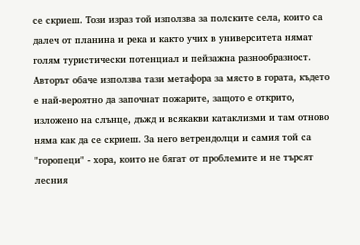се скриеш. Този израз той използва за полските села, които са далеч от планина и река и както учих в университета нямат голям туристически потенциал и пейзажна разнообразност. Авторът обаче използва тази метафора за място в гората, където е най-вероятно да започнат пожарите, защото е открито, изложено на слънце, дъжд и всякакви катаклизми и там отново няма как да се скриеш. За него ветрендолци и самия той са "горопеци" - хора, които не бягат от проблемите и не търсят лесния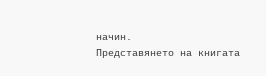начин.
Представянето на книгата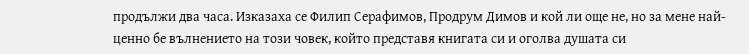продължи два часа. Изказаха се Филип Серафимов, Продрум Димов и кой ли още не, но за мене най-ценно бе вълнението на този човек, който представя книгата си и оголва душата си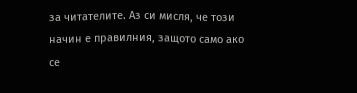за читателите. Аз си мисля, че този начин е правилния, защото само ако се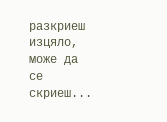разкриеш изцяло, може да се скриеш...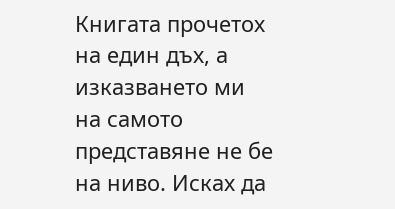Книгата прочетох на един дъх, а изказването ми на самото представяне не бе на ниво. Исках да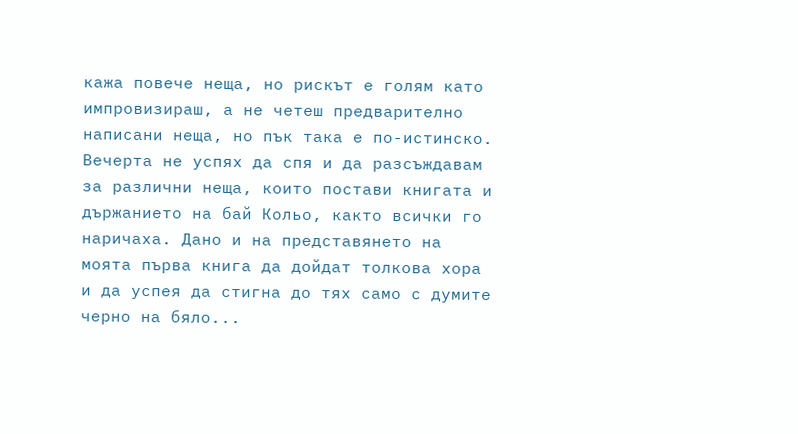кажа повече неща, но рискът е голям като импровизираш, а не четеш предварително написани неща, но пък така е по-истинско. Вечерта не успях да спя и да разсъждавам за различни неща, които постави книгата и държанието на бай Кольо, както всички го наричаха. Дано и на представянето на моята първа книга да дойдат толкова хора и да успея да стигна до тях само с думите черно на бяло...